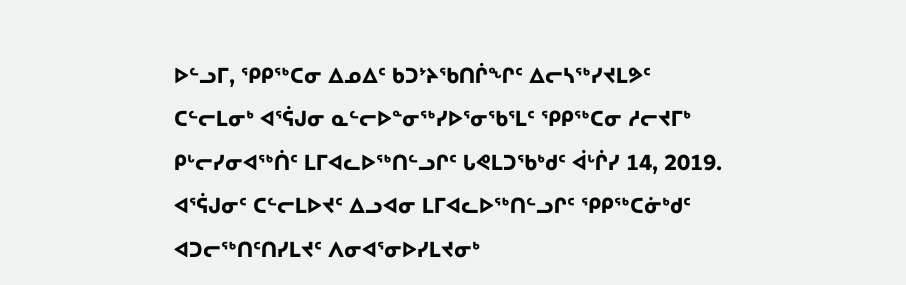ᐅᓪᓗᒥ, ᕿᑭᖅᑕᓂ ᐃᓄᐃᑦ ᑲᑐᔾᔨᖃᑎᒌᖏᑦ ᐃᓕᓴᖅᓯᔪᒪᕗᑦ ᑕᓪᓕᒪᓂᒃ ᐊᕐᕌᒍᓂ ᓇᓪᓕᐅᓐᓂᖅᓯᐅᕐᓂᖃᕐᒪᑦ ᕿᑭᖅᑕᓂ ᓱᓕᔪᒥᒃ ᑭᒡᓕᓯᓂᐊᖅᑏᑦ ᒪᒥᐊᓚᐅᖅᑎᓪᓗᒋᑦ ᒐᕙᒪᑐᖃᒃᑯᑦ ᐋᒡᒌᓯ 14, 2019. ᐊᕐᕌᒍᓂᑦ ᑕᓪᓕᒪᐅᔪᑦ ᐃᓗᐊᓂ ᒪᒥᐊᓚᐅᖅᑎᓪᓗᒋᑦ ᕿᑭᖅᑕᓃᒃᑯᑦ ᐊᑐᓕᖅᑎᑦᑎᓯᒪᔪᑦ ᐱᓂᐊᕐᓂᐅᓯᒪᔪᓂᒃ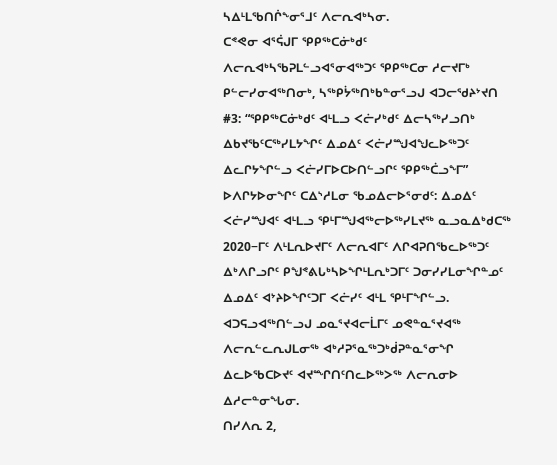ᓴᐃᒻᒪᖃᑎᒌᖕᓂᕐᒧᑦ ᐱᓕᕆᐊᒃᓴᓂ.
ᑕᕝᕙᓂ ᐊᕐᕌᒍᒥ ᕿᑭᖅᑕᓃᒃᑯᑦ ᐱᓕᕆᐊᒃᓴᖃᕈᒪᓪᓗᐊᕐᓂᐊᖅᑐᑦ ᕿᑭᖅᑕᓂ ᓱᓕᔪᒥᒃ ᑭᓪᓕᓯᓂᐊᖅᑎᓂᒃ, ᓴᖅᑭᔮᖅᑎᒃᑲᓐᓂᕐᓗᒍ ᐊᑐᓕᖁᔨᔾᔪᑎ #3: “ᕿᑭᖅᑕᓃᒃᑯᑦ ᐊᒻᒪᓗ ᐸᓖᓯᒃᑯᑦ ᐃᓕᓴᖅᓯᓗᑎᒃ ᐃᑲᔪᖃᑦᑕᖅᓯᒪᔭᖏᑦ ᐃᓄᐃᑦ ᐸᓖᓯᙳᐊᖑᓚᐅᖅᑐᑦ ᐃᓚᒋᔭᖏᓪᓗ ᐸᓖᓯᒥᐅᑕᐅᑎᓪᓗᒋᑦ ᕿᑭᖅᑖᓗᖕᒥ”
ᐅᐱᒋᔭᐅᓂᖏᑦ ᑕᐃᔅᓱᒪᓂ ᖃᓄᐃᓕᐅᕐᓂᑯᑦ: ᐃᓄᐃᑦ ᐸᓖᓯᙳᐊᑦ ᐊᒻᒪᓗ ᕿᒻᒥᙳᐊᖅᓕᐅᖅᓯᒪᔪᖅ ᓇᓗᓇᐃᒃᑯᑕᖅ
2020−ᒥᑦ ᐱᒻᒪᕆᐅᔪᒥᑦ ᐱᓕᕆᐊᒥᑦ ᐱᒋᐊᕈᑎᖃᓚᐅᖅᑐᑦ ᐃᒃᐱᒋᓗᒋᑦ ᑭᖑᕝᕕᒐᒃᓴᐅᖏᒻᒪᕆᒃᑐᒥᑦ ᑐᓂᓯᓯᒪᓂᖏᓐᓄᑦ ᐃᓄᐃᑦ ᐊᔾᔨᐅᖏᑦᑐᒥ ᐸᓖᓯᑦ ᐊᒻᒪ ᕿᒻᒥᖏᓪᓗ. ᐊᑐᕋᓗᐊᖅᑎᓪᓗᒍ ᓄᓇᕐᔪᐊᓕᒫᒥᑦ ᓄᕙᓐᓇᕐᔪᐊᖅ ᐱᓕᕆᓪᓚᕆᒍᒪᓂᖅ ᐊᒃᓱᕈᕐᓇᖅᑐᒃᑰᕈᓐᓇᕐᓂᖏ ᐃᓚᐅᖃᑕᐅᔪᑦ ᐊᔪᙱᑎᑦᑎᓚᐅᖅᐳᖅ ᐱᓕᕆᓂᐅ ᐃᓱᓕᓐᓂᖓᓂ.
ᑎᓯᐱᕆ 2,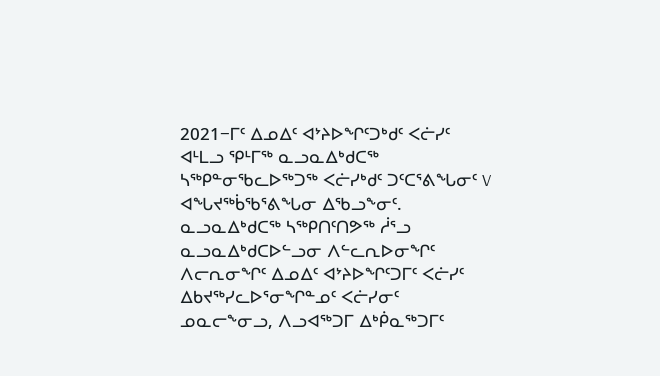2021−ᒥᑦ ᐃᓄᐃᑦ ᐊᔾᔨᐅᖏᑦᑐᒃᑯᑦ ᐸᓖᓯᑦ ᐊᒻᒪᓗ ᕿᒻᒥᖅ ᓇᓗᓇᐃᒃᑯᑕᖅ ᓴᖅᑭᓐᓂᖃᓚᐅᖅᑐᖅ ᐸᓖᓯᒃᑯᑦ ᑐᑦᑕᕐᕕᖓᓂᑦ V ᐊᖓᔪᖅᑳᖃᕐᕕᖓᓂ ᐃᖃᓗᖕᓂᑦ. ᓇᓗᓇᐃᒃᑯᑕᖅ ᓴᖅᑭᑎᑦᑎᕗᖅ ᓲᕐᓗ ᓇᓗᓇᐃᒃᑯᑕᐅᓪᓗᓂ ᐱᓪᓚᕆᐅᓂᖏᑦ ᐱᓕᕆᓂᖏᑦ ᐃᓄᐃᑦ ᐊᔾᔨᐅᖏᑦᑐᒥᑦ ᐸᓖᓯᑦ ᐃᑲᔪᖅᓯᓚᐅᕐᓂᖏᓐᓄᑦ ᐸᓖᓯᓂᑦ ᓄᓇᓕᖕᓂᓗ, ᐱᓗᐊᖅᑐᒥ ᐃᒃᑮᓇᖅᑐᒥᑦ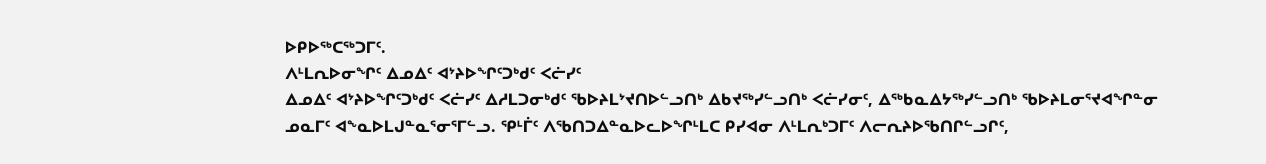ᐅᑭᐅᖅᑕᖅᑐᒥᑦ.
ᐱᒻᒪᕆᐅᓂᖏᑦ ᐃᓄᐃᑦ ᐊᔾᔨᐅᖏᑦᑐᒃᑯᑦ ᐸᓖᓯᑦ
ᐃᓄᐃᑦ ᐊᔾᔨᐅᖏᑦᑐᒃᑯᑦ ᐸᓖᓯᑦ ᐃᓱᒪᑐᓂᒃᑯᑦ ᖃᐅᔨᒪᔾᔪᑎᐅᓪᓗᑎᒃ ᐃᑲᔪᖅᓯᓪᓗᑎᒃ ᐸᓖᓯᓂᑦ, ᐃᖅᑲᓇᐃᔭᖅᓯᓪᓗᑎᒃ ᖃᐅᔨᒪᓂᕐᔪᐊᖏᓐᓂ ᓄᓇᒥᑦ ᐊᖕᓇᐅᒪᒍᓐᓇᕐᓂᕐᒥᓪᓗ. ᕿᒻᒦᑦ ᐱᖃᑎᑐᐃᓐᓇᐅᓚᐅᖏᒻᒪᑕ ᑭᓯᐊᓂ ᐱᒻᒪᕆᒃᑐᒥᑦ ᐱᓕᕆᔨᐅᖃᑎᒋᓪᓗᒋᑦ,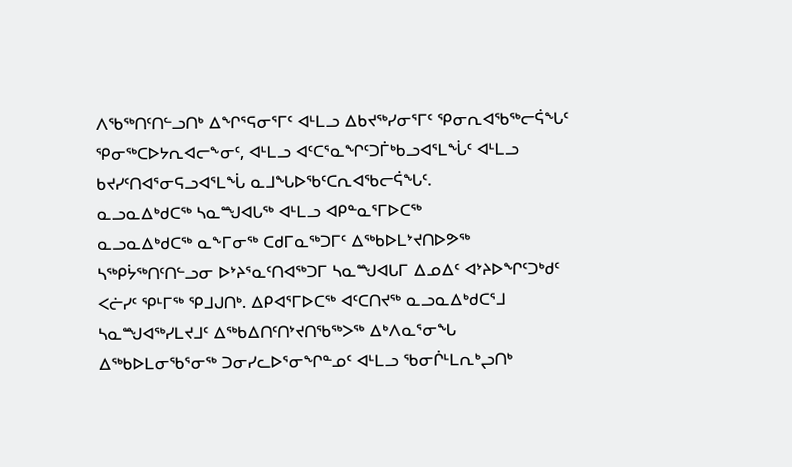ᐱᖃᖅᑎᑦᑎᓪᓗᑎᒃ ᐃᖏᕐᕋᓂᕐᒥᑦ ᐊᒻᒪᓗ ᐃᑲᔪᖅᓯᓂᕐᒥᑦ ᕿᓂᕆᐊᖃᖅᓕᕌᖓᑦ ᕿᓂᖅᑕᐅᔭᕆᐊᓕᖕᓂᑦ, ᐊᒻᒪᓗ ᐊᑦᑕᕐᓇᖏᑦᑐᒦᒃᑲᓗᐊᕐᒪᖔᑦ ᐊᒻᒪᓗ ᑲᔪᓯᑦᑎᐊᕐᓂᕋᓗᐊᕐᒪᖔ ᓇᒧᖓᐅᖃᑦᑕᕆᐊᖃᓕᕌᖓᑦ.
ᓇᓗᓇᐃᒃᑯᑕᖅ ᓴᓇᙳᐊᒐᖅ ᐊᒻᒪᓗ ᐊᑭᓐᓇᕐᒥᐅᑕᖅ
ᓇᓗᓇᐃᒃᑯᑕᖅ ᓇᖕᒥᓂᖅ ᑕᑯᒥᓇᖅᑐᒥᑦ ᐃᖅᑲᐅᒪᔾᔪᑎᐅᕗᖅ ᓴᖅᑭᔮᖅᑎᑦᑎᓪᓗᓂ ᐅᔾᔨᕐᓇᑦᑎᐊᖅᑐᒥ ᓴᓇᙳᐊᒐᒥ ᐃᓄᐃᑦ ᐊᔾᔨᐅᖏᑦᑐᒃᑯᑦ ᐸᓖᓯᑦ ᕿᒻᒥᖅ ᕿᒧᒍᑎᒃ. ᐃᑭᐊᕐᒥᐅᑕᖅ ᐊᑦᑕᑎᔪᖅ ᓇᓗᓇᐃᒃᑯᑕᕐᒧ ᓴᓇᙳᐊᖅᓯᒪᔪᒧᑦ ᐃᖅᑲᐃᑎᑦᑎᔾᔪᑎᖃᖅᐳᖅ ᐃᒃᐱᓇᕐᓂᖓ ᐃᖅᑲᐅᒪᓂᖃᕐᓂᖅ ᑐᓂᓯᓚᐅᕐᓂᖏᓐᓄᑦ ᐊᒻᒪᓗ ᖃᓂᒌᒻᒪᕆᒃᖢᑎᒃ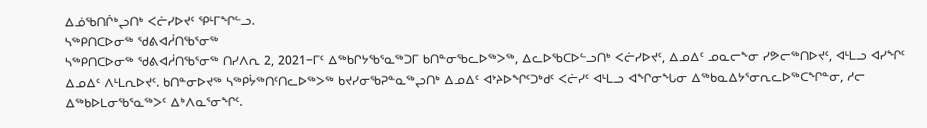ᐃᓅᖃᑎᒌᒃᖢᑎᒃ ᐸᓖᓯᐅᔪᑦ ᕿᒻᒥᖏᓪᓗ.
ᓴᖅᑭᑎᑕᐅᓂᖅ ᖁᕕᐊᓲᑎᖃᕐᓂᖅ
ᓴᖅᑭᑎᑕᐅᓂᖅ ᖁᕕᐊᓲᑎᖃᕐᓂᖅ ᑎᓯᐱᕆ 2, 2021−ᒥᑦ ᐃᖅᑲᒋᔭᖃᕐᓇᖅᑐᒥ ᑲᑎᓐᓂᖃᓚᐅᖅᐳᖅ, ᐃᓚᐅᖃᑕᐅᓪᓗᑎᒃ ᐸᓖᓯᐅᔪᑦ, ᐃᓄᐃᑦ ᓄᓇᓕᖕᓂ ᓯᕗᓕᖅᑎᐅᔪᑦ, ᐊᒻᒪᓗ ᐊᓯᖏᑦ ᐃᓄᐃᑦ ᐱᒻᒪᕆᐅᔪᑦ. ᑲᑎᓐᓂᐅᔪᖅ ᓴᖅᑭᔮᖅᑎᑦᑎᓚᐅᖅᐳᖅ ᑲᔪᓯᓂᖃᕈᓐᓇᖅᖢᑎᒃ ᐃᓄᐃᑦ ᐊᔾᔨᐅᖏᑦᑐᒃᑯᑦ ᐸᓖᓯᑦ ᐊᒻᒪᓗ ᐊᖏᓂᖓᓂ ᐃᖅᑲᓇᐃᔭᕐᓂᕆᓚᐅᖅᑕᖏᓐᓂ, ᓱᓕ ᐃᖅᑲᐅᒪᓂᖃᕐᓇᖅᐳᑦ ᐃᒃᐱᓇᕐᓂᖏᑦ.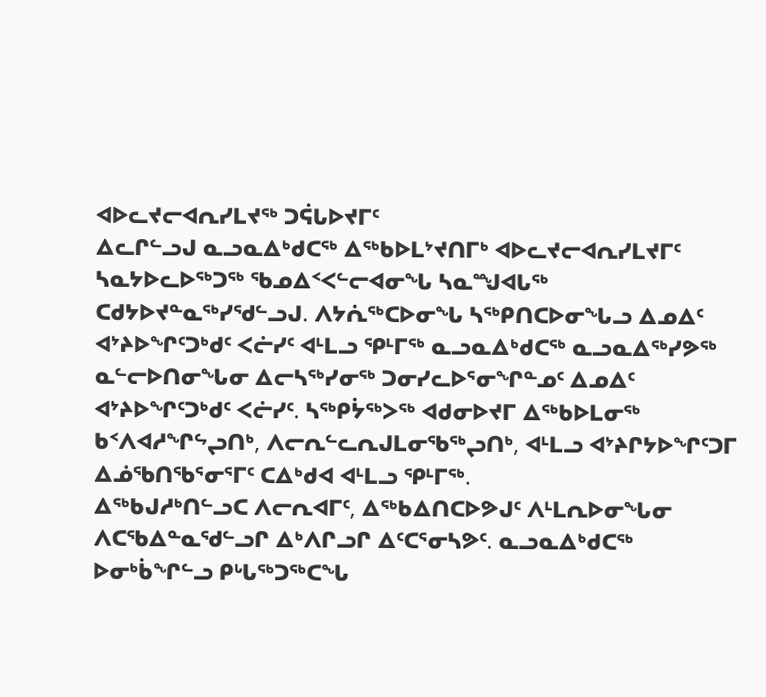ᐊᐅᓚᔪᓕᐊᕆᓯᒪᔪᖅ ᑐᕌᒐᐅᔪᒥᑦ
ᐃᓚᒋᓪᓗᒍ ᓇᓗᓇᐃᒃᑯᑕᖅ ᐃᖅᑲᐅᒪᔾᔪᑎᒥᒃ ᐊᐅᓚᔪᓕᐊᕆᓯᒪᔪᒥᑦ ᓴᓇᔭᐅᓚᐅᖅᑐᖅ ᖃᓄᐃᑉᐸᓪᓕᐊᓂᖓ ᓴᓇᙳᐊᒐᖅ ᑕᑯᔭᐅᔪᓐᓇᖅᓯᖁᓪᓗᒍ. ᐱᔭᕇᖅᑕᐅᓂᖓ ᓴᖅᑭᑎᑕᐅᓂᖓᓗ ᐃᓄᐃᑦ ᐊᔾᔨᐅᖏᑦᑐᒃᑯᑦ ᐸᓖᓯᑦ ᐊᒻᒪᓗ ᕿᒻᒥᖅ ᓇᓗᓇᐃᒃᑯᑕᖅ ᓇᓗᓇᐃᖅᓯᕗᖅ ᓇᓪᓕᐅᑎᓂᖓᓂ ᐃᓕᓴᖅᓯᓂᖅ ᑐᓂᓯᓚᐅᕐᓂᖏᓐᓄᑦ ᐃᓄᐃᑦ ᐊᔾᔨᐅᖏᑦᑐᒃᑯᑦ ᐸᓖᓯᑦ. ᓴᖅᑭᔮᖅᐳᖅ ᐊᑯᓂᐅᔪᒥ ᐃᖅᑲᐅᒪᓂᖅ ᑲᑉᐱᐊᓱᖏᖦᖢᑎᒃ, ᐱᓕᕆᓪᓚᕆᒍᒪᓂᖃᖅᖢᑎᒃ, ᐊᒻᒪᓗ ᐊᔾᔨᒋᔭᐅᖏᑦᑐᒥ ᐃᓅᖃᑎᖃᕐᓂᕐᒥᑦ ᑕᐃᒃᑯᐊ ᐊᒻᒪᓗ ᕿᒻᒥᖅ.
ᐃᖅᑲᒍᓱᒃᑎᓪᓗᑕ ᐱᓕᕆᐊᒥᑦ, ᐃᖅᑲᐃᑎᑕᐅᕗᒍᑦ ᐱᒻᒪᕆᐅᓂᖓᓂ ᐱᑕᖃᐃᓐᓇᖁᓪᓗᒋ ᐃᒃᐱᒋᓗᒋ ᐃᑦᑕᕐᓂᓴᕗᑦ. ᓇᓗᓇᐃᒃᑯᑕᖅ ᐅᓂᒃᑳᖏᓪᓗ ᑭᒡᒐᖅᑐᖅᑕᖓ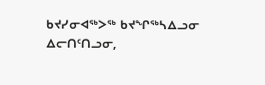ᑲᔪᓯᓂᐊᖅᐳᖅ ᑲᔪᖏᖅᓴᐃᓗᓂ ᐃᓕᑎᑦᑎᓗᓂ,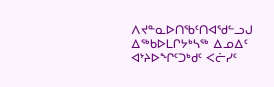ᐱᔪᓐᓇᐅᑎᖃᑦᑎᐊᖁᓪᓗᒍ ᐃᖅᑲᐅᒪᒋᔭᒃᓴᖅ ᐃᓄᐃᑦ ᐊᔾᔨᐅᖏᑦᑐᒃᑯᑦ ᐸᓖᓯᑦ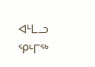ᐊᒻᒪᓗ ᕿᒻᒥᖅ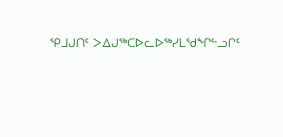ᕿᒧᒍᑎᑦ ᐳᐃᒍᖅᑕᐅᓚᐅᖅᓯᒪᖁᖏᓪᓗᒋᑦ